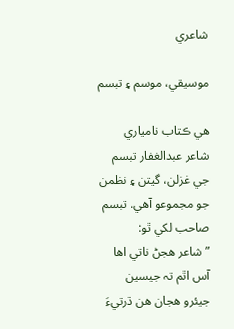شاعري

موسيقي، موسم ۽ تبسم

ھي ڪتاب نامياري شاعر عبدالغفار تبسم جي غزلن، گيتن ۽ نظمن جو مجموعو آھي. تبسم صاحب لکي ٿو:
”شاعر هجڻ ناتي اها آس اٿم تہ جيسين جيئرو هجان هن ڌرتيءَ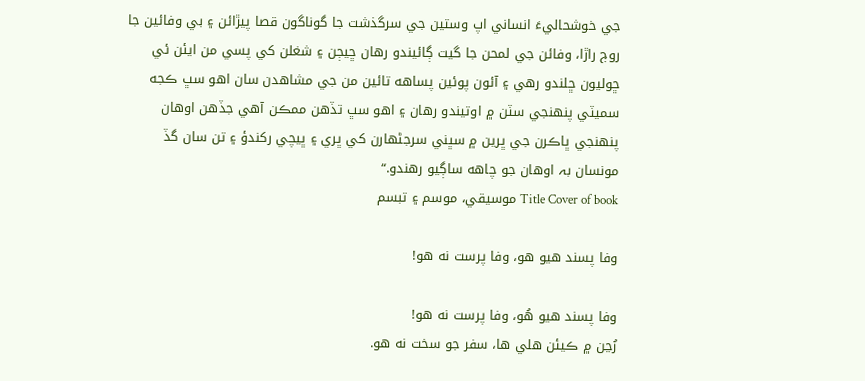جي خوشحاليءَ انساني اپ وستين جي سرگذشت جا گوناگون قصا پيڙائن ۽ بي وفائين جا روڄ راڙا، وفائن جي لمحن جا گيت ڳائيندو رهان ڇيڄن ۽ شغلن کي پسي من ايئن ئي ڇوليون ڇلندو رهي ۽ آئون پوئين پساهه تائين من جي مشاهدن سان اهو سڀ ڪجه سميٽي پنهنجي سٽن ۾ اوتيندو رهان ۽ اهو سڀ تڏهن ممڪن آهي جڏهن اوهان پنهنجي ڀاڪرن جي ڀرين ۾ سڀني سرجڻھارن کي ڀري ۽ ڀيچي رکندؤ ۽ تن سان گڏ مونسان بہ اوهان جو چاهه ساڳيو رهندو.“
Title Cover of book موسيقي، موسم ۽ تبسم

وفا پسند هيو هو، وفا پرست نه هو!

وفا پسند هيو هُو، وفا پرست نه هو!
رُڃن ۾ ڪيئن هلي ها، سفر جو سخت نه هو.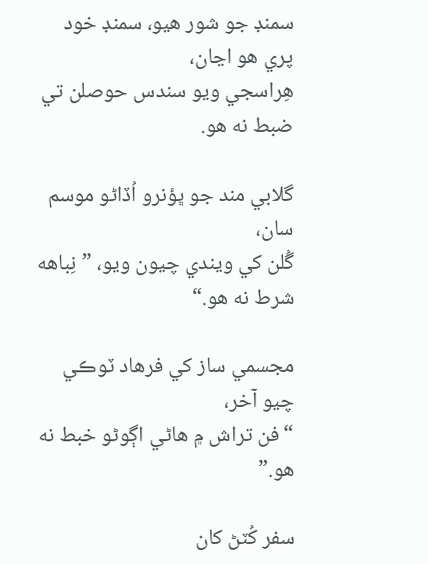سمنڊ جو شور هيو، سمنڊ خود پري هو اڃان،
هِراسجي ويو سندس حوصلن تي ضبط نه هو.

گلابي مند جو ڀؤنرو اُڏاڻو موسم سان،
گُلن کي ويندي چيون ويو، ”نِباهه شرط نه هو.“

مجسمي ساز کي فرهاد ٽوڪي چيو آخر،
“فن تراش ۾ هاڻي اڳوڻو خبط نه هو.”

سفر کُٽڻ کان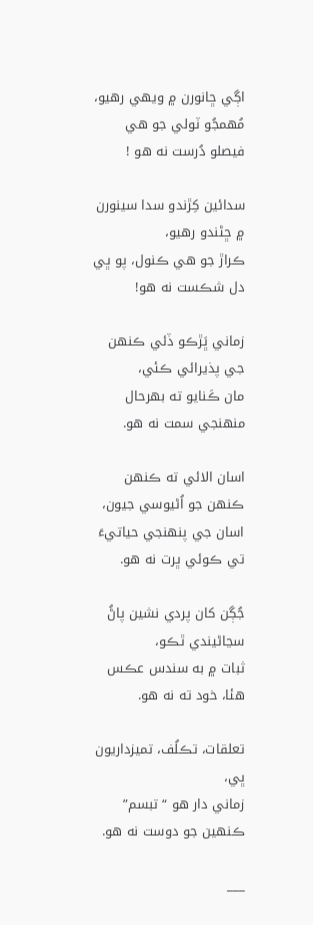اڳي ڇانورن ۾ ويهي رهيو،
مُهمجُو ٽولي جو هي فيصلو دُرست نه هو !

سدائين کِڙندو سدا سينورن ۾ ڇڻندو رهيو،
ڪراڙ جو هي ڪنول، پو ڀي دل شڪست نه هو!

زماني ڀَڙڪو ڏئي ڪنهن جي پذيرائي ڪئي،
مان ڪَنايو ته بهرحال منهنجي سمت نه هو.

اسان الائي ته ڪنهن ڪنهن جو اُڻيوسي جيون،
اسان جي پنهنجي حياتيءَ تي ڪوئي ڀرت نه هو.

جُڳن کان پردي نشين پاڻُ سڃاڻيندي ٿڪو،
ثبات ۾ به سندس عڪس هئا، خود ته نه هو.

تعلقات، تڪلُف، تميزداريون ڀي،
زماني دار هو “تبسم” ڪنهين جو دوست نه هو.

___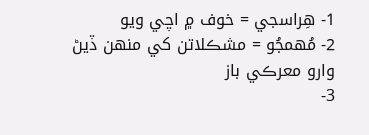1- هِراسجي = خوف ۾ اچي ويو
2- مُهمجُو = مشڪلاتن کي منهن ڏيڻ وارو معرڪي باز
3-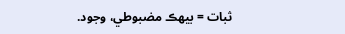ثبات = بيهڪ مضبوطي، وجود.